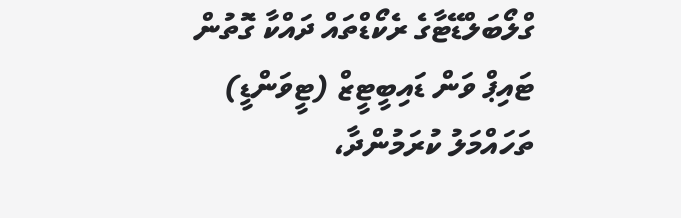ގްލޯބަލްޑޭޓާގެ ރެކޯޑްތައް ދައްކާ ގޮތުން ޓައިޕް ވަން ޑައިބީޓީޒް (ޓީވަންޑީ) ތަހައްމަލު ކުރަމުންދާ،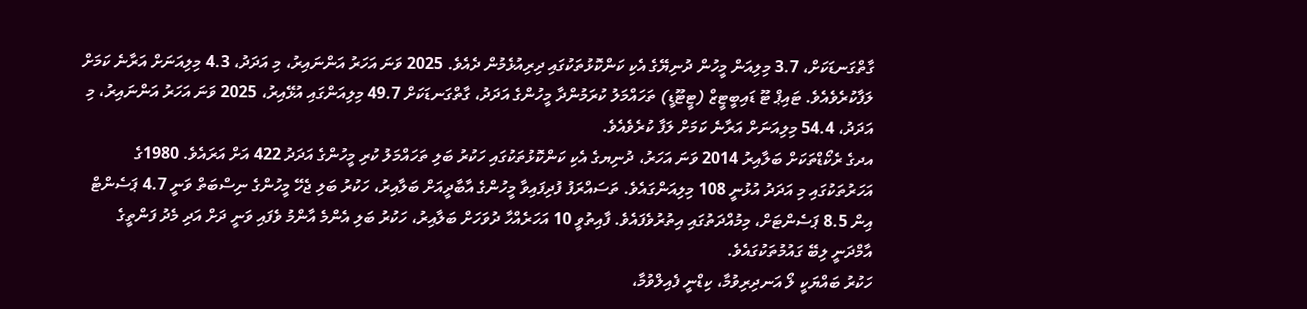ގާތްގަނޑަކަށް، 3.7 މިލިއަން މީހުން ދުނިޔޭގެ އެކި ކަންކޮޅުތަކުގައި ދިރިއުޅެމުން ދެއެވެ. 2025 ވަނަ އަހަރު އަންނައިރު، މި އަދަދު، 4.3 މިލިއަނަށް އަރާނެ ކަމަށް ލަފާކުރެވެއެވެ. ޓައިޕް ޓޫ ޑައިބީޓީޒް (ޓީޓޫޑީ) ތަހައްމަލު ކުރަމުންދާ މީހުންގެ އަދަދު، ގާތްގަނޑަކަށް 49.7 މިލިއަންގައި އުޅޭއިރު، 2025 ވަނަ އަހަރު އަންނައިރު، މި އަދަދު، 54.4 މިލިއަނަށް އަރާނެ ކަމަށް ލަފާ ކުރެވެއެވެ.
އދގެ ރެކޯޑްތަކަށް ބަލާއިރު 2014 ވަނަ އަހަރު، ދުނިޔގެ އެކި ކަންކޮޅުތަކުގައި ހަކުރު ބަލި ތަހައްމަލު ކުރި މީހުންގެ އަދަދު 422 އަށް އަރައެވެ. 1980ގެ އަހަރުތަކުގައި މި އަދަދު އުޅުނީ 108 މިލިއަންގައެވެ. ތަސައްރަފު ފުދިފައިވާ މީހުންގެ އާބާދީއަށް ބަލާއިރު، ހަކުރު ބަލި ޖެހޭ މީހުންގެ ނިސްބަތް ވަނީ 4.7 ޕަސެންޓް އިން 8.5 ޕަސެންޓަށް، މިމުއްދަތުގައި އިތުރުވެފައެވެ. ފާއިތުވީ 10 އަހަރެއްހާ ދުވަހަށް ބަލާއިރު، ހަކުރު ބަލި އެންމެ އާންމު ވެފައި ވަނީ ދަށް އަދި މެދު ފަންތީގެ އާމްދަނީ ލިބޭ ގައުމުތަކުގައެވެ.
ހަކުރު ބައްޔަކީ ލޯ އަނދިރިވުމާ، ކިޑްނީ ފެއިލްވުމާ،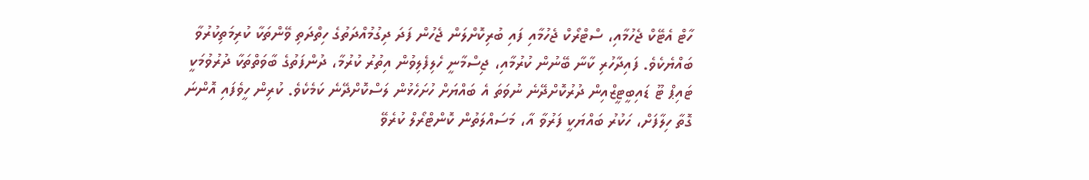ހާޓް އެޓޭކް ޖެހުމާއި، ސްޓްރޯކް ޖެހުމާއި ފައި ބުރިކޮށްލަން ޖެހުން ފަދަ ދިގުމުއްދަތުގެ ހިތްދަތި ވޭންތަކާ ކުރިމަތިކުރުވާ ބައްޔެކެވެ. ފައިދާހުރި ކާނާ ބޭނުން ކުރުމާއި، ޖިސްމާނީ ހެލިފެލިވުން އިތުރު ކުރުމާ، ދުންފަތުގެ ބާވަތްތަކާ ދުރުވުމަކީ ޓައިޕް ޓޫ ޑައިބީޓީޒްއިން ދުރުކޮށްދޭނެ ނުވަތަ އެ ބައްޔަށް ހުށަހެޅުން ލަސްކޮށްދޭނެ ކަމެކެވެ. ކުރިން ހީވެފައި އޮންނަ ގޮތާ ހިލާފަށް، ހަކުރު ބައްޔަކީ ފަރުވާ އާ، މަސައްލަތުން ކޮންޓްރޯލް ކުރެވޭ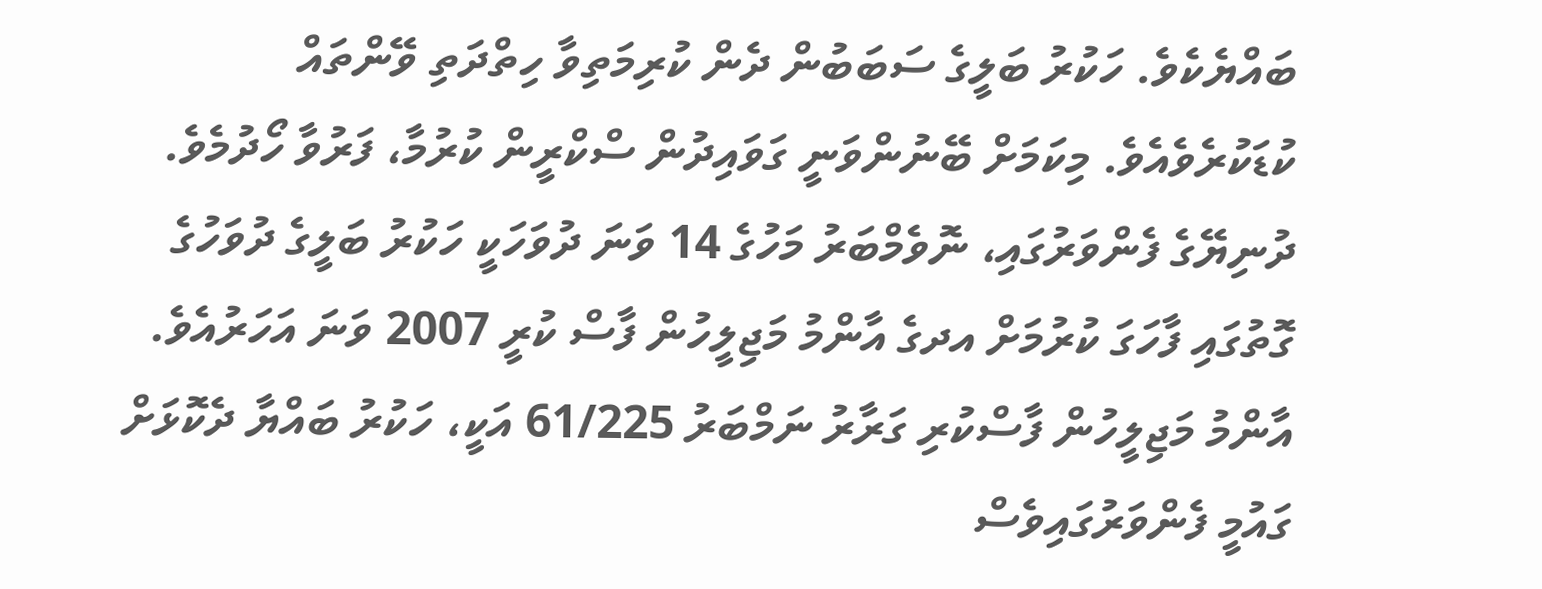ބައްޔެކެވެ. ހަކުރު ބަލީގެ ސަބަބުން ދެން ކުރިމަތިވާ ހިތްދަތި ވޭންތައް ކުޑަކުރެވެއެވެ. މިކަމަށް ބޭނުންވަނީ ގަވައިދުން ސްކްރީން ކުރުމާ، ފަރުވާ ހޯދުމެވެ.
ދުނިޔޭގެ ފެންވަރުގައި، ނޮވެމްބަރު މަހުގެ 14 ވަނަ ދުވަހަކީ ހަކުރު ބަލީގެ ދުވަހުގެ ގޮތުގައި ފާހަގަ ކުރުމަށް އދގެ އާންމު މަޖިލީހުން ފާސް ކުރީ 2007 ވަނަ އަހަރުއެވެ. އާންމު މަޖިލީހުން ފާސްކުރި ގަރާރު ނަމްބަރު 61/225 އަކީ، ހަކުރު ބައްޔާ ދެކޮޅަށް ގައުމީ ފެންވަރުގައިވެސް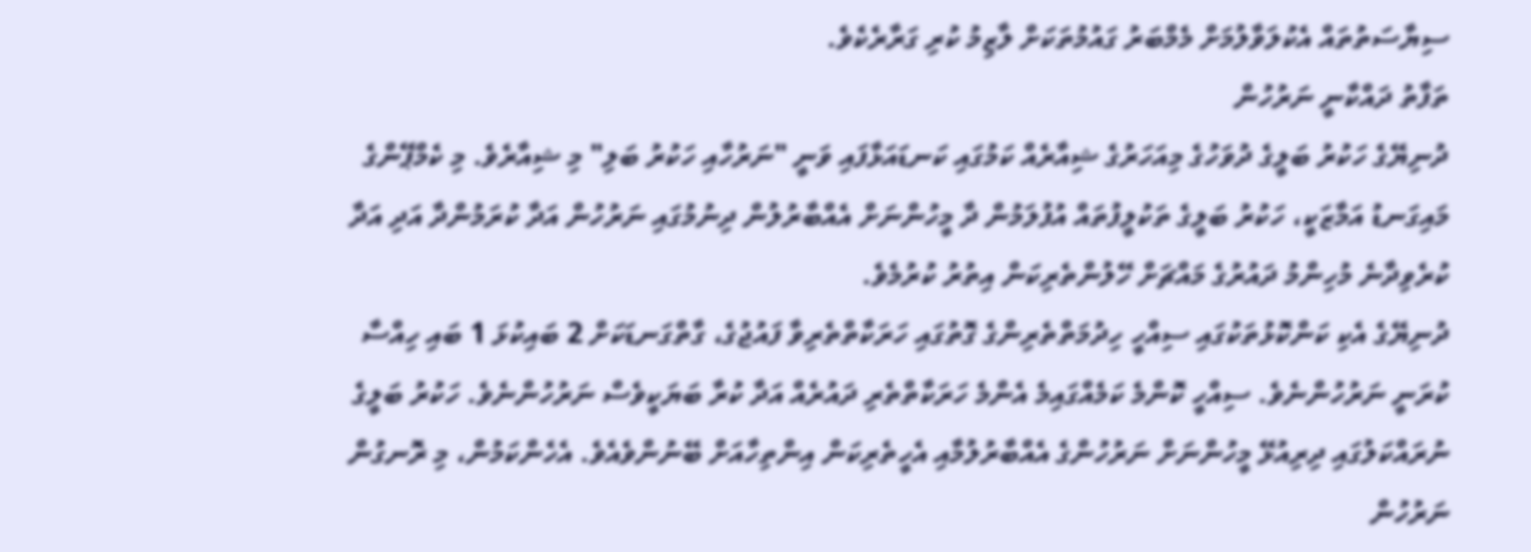ސިޔާސަތުތައް އެކުލަވާލުމަށް މެމްބަރު ގައުމުތަކަށް ލާޒިމު ކުރި ގަރާރެކެވެ.
ތަފާތު ދައްކާނީ ނަރުހުން
ދުނިޔޭގެ ހަކުރު ބަލީގެ ދުވަހުގެ މިއަހަރުގެ ޝިއާރެއް ކަމުގައި ކަނޑައަޅާފައި ވަނީ "ނަރުހާއި ހަކުރު ބަލި" މި ޝިއާރެވެ. މި ކެމްޕޭންގެ މައިގަނޑު އަމާޒަކީ، ހަކުރު ބަލީގެ ތަކުލީފުތައް އުފުލަމުން ދާ މީހުންނަށް އެއްބާރުލުން ދިނުމުގައި ނަރުހުން އަދާ ކުރަމުންދާ އަދި އަދާ ކުރެވިދާނެ މުހިންމު ދައުރުގެ މައްޗަށް ހޭލުންތެރިކަން އިތުރު ކުރުމެވެ.
ދުނިޔޭގެ އެކި ކަންކޮޅުތަކުގައި ސިއްހީ ހިދުމަތްތެރިންގެ ގޮތުގައި ހަރަކާތްތެރިވާ ފައުޖުގެ، ގާތްގަނޑަކަށް 2 ބައިކުޅަ 1 ބައި ހިއްސާ ކުރަނީ ނަރުހުންނެވެ. ސިއްހީ ކޮންމެ ކަމެއްގައިމެ އެންމެ ހަރަކާތްތެރި ދައުރެއް އަދާ ކުރާ ބަޔަކީވެސް ނަރުހުންނެވެ. ހަކުރު ބަލީގެ ނުރައްކަލުގައި ދިރިއުޅޭ މީހުންނަށް ނަރުހުންގެ އެއްބާރުލުމާއި އެހީތެރިކަން އިންތިހާއަށް ބޭނުންވެއެވެ. އެހެންކަމުން، މި ރޮނގުން ނަރުހުން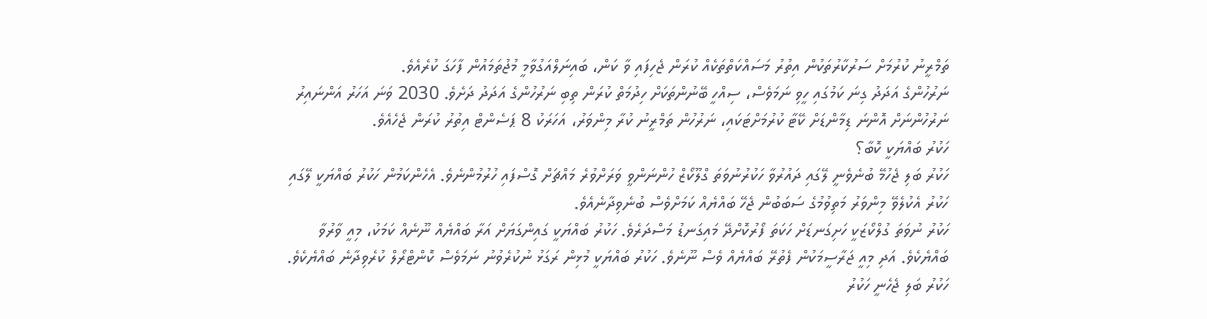ތަމްރީނު ކުރުމަށް ސަރުކާރުތަކުން އިތުރު މަސައްކަތްތަކެއް ކުރަން ޖެހިފައި ވާ ކަން، ބައިނަލްއަގުވާމީ މުޖުތަމައުން ފާހަގަ ކުރެއެވެ.
ނަރުހުންގެ އަދަދު ގިނަ ކަމުގައި ހީވި ނަމަވެސް، ސިއްހީ ބޭނުންތަކަށް ހިދުމަތް ކުރަން ތިބި ނަރުހުންގެ އަދަދު ދަށެވެ. 2030 ވަނަ އަހަރު އަންނައިރު ނަރުހުންނަށް އޮންނަ ޑިމާންޑަށް ކޭޓާ ކުރުމަށްޓަކައި، ނަރުހުން ތަމްރީނު ކުރާ މިންވަރު، އަހަރަކު 8 ޕަސެންޓް އިތުރު ކުރަން ޖެހެއެވެ.
ހަކުރު ބައްޔަކީ ކޮބާ؟
ހަކުރު ބަލި ޖެހުމޭ ބުނެވެނީ ލޭގައި ދައުރުވާ ހަކުރުނުވަތަ ގްލޫކޯޒް ހުންނަންވީ ވަރަށްވުރެ މައްޗަށް ގޮސްފައި ހުރުމުންނެވެ. އެހެންކަމުން ހަކުރު ބައްޔަކީ ލޭގައި ހަކުރު އެކުލެވޭ މިންވަރު މަތިވުމުގެ ސަބަބުން ޖެހޭ ބައްޔެއް ކަމަށްވެސް ބުނެވިދާނެއެވެ.
ހަކުރު ނުވަތަ ގުލްކޯޒަކީ ހަށިގަނޑަށް ހަކަތަ ފޯރުކޮށްދޭ މައިގަނޑު މަސްދަރެވެ. ހަކުރު ބައްޔަކީ ގައިންގަޔަށް އަރާ ބައްޔެއް ނޫނެއް ކަމަކު، މިއީ ވާރުވާ ބައްޔެކެވެ. އަދި މިއީ ޖަރާސީމަކުން ފެތުރޭ ބައްޔެއް ވެސް ނޫނެވެ. ހަކުރު ބައްޔަކީ މުޅިން ރަގަޅު ނުކުރެވުނު ނަމަވެސް ކޮންޓްރޯލް ކުރެވިދާނެ ބައްޔެކެވެ.
ހަކުރު ބަލި ޖެހެނީ ހަކުރު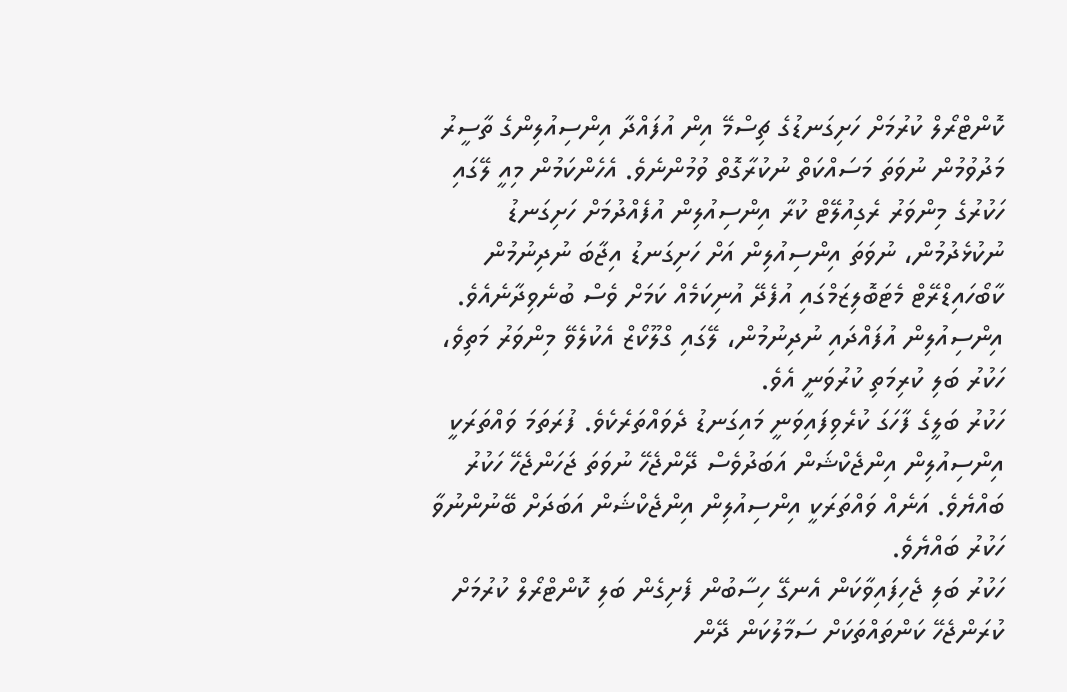ކޮންޓްރޯލް ކުރުމަށް ހަށިގަނޑުގެ ޗިސްމޭ އިން އުފައްދާ އިންސިއުލިންގެ ތާސީރު މަދުވުމުން ނުވަތަ މަސައްކަތް ނުކުރާގޮތް ވުމުންނެވެ. އެހެންކަމުން މިއީ ލޭގައި ހަކުރުގެ މިންވަރު ރެގިއުލޭޓް ކުރާ އިންސިއުލިން އުފެއްދުމަށް ހަށިގަނޑު ނުކުޅެދުމުން، ނުވަތަ އިންސިއުލިން އަށް ހަށިގަނޑު އިޖާބަ ނުދިނުމުން ކާބޯހައިޑްރޭޓް މެޓަބޮލިޒަމްގައި އުފެދޭ އުނިކަމެއް ކަމަށް ވެސް ބުނެވިދާނެއެވެ. އިންސިއުލިން އުފައްދައި ނުދިނުމުން، ލޭގައި ގްލޫކޯޒް އެކުލެވޭ މިންވަރު މަތިވެ، ހަކުރު ބަލި ކުރިމަތި ކުރުވަނީ އެވެ.
ހަކުރު ބަލީގެ ފާހަގަ ކުރެވިފައިވަނީ މައިގަނޑު ދެވައްތަރެކެވެ. ފުރަތަމަ ވައްތަރަކީ އިންސިއުލިން އިންޖެކްޝަން އަބަދުވެސް ދޭންޖެހޭ ނުވަތަ ޖަހަންޖެހޭ ހަކުރު ބައްޔެވެ. އަނެއް ވައްތަރަކީ އިންސިއުލިން އިންޖެކްޝަން އަބަދަށް ބޭނުންނުވާ ހަކުރު ބައްޔެވެ.
ހަކުރު ބަލި ޖެހިފައިވާކަން އެނގޭ ހިސާބުން ފެށިގެން ބަލި ކޮންޓްރޯލް ކުރުމަށް ކުރަންޖެހޭ ކަންތައްތަކަށް ސަމާލުކަން ދޭން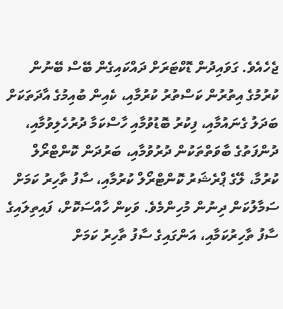ޖެހެއެވެ. ގަވައިދުން ޑޮކްޓަރަށް ދައްކައިގެން ބޭސް ބޭނުން ކުރުމުގެ އިތުރުން ކަސްތުރު ކުރުމާއި، ކެއިން ބުއިމުގެ އާދަތަކަށް ބަދަލު ގެނައުމާއި، ފިކުރު ބޮޑުވުމާއި ހާސްކަމާ ދުރުހެލިވުމާއި، ދުންފަތުގެ ބާވަތްތަކުން ދުރުވުމާއި، ބަރުދަން ކޮންޓްރޯލް ކުރުމާ، ލޭގެ ޕްރެޝަރު ކޮންޓްރޯލް ކުރުމާއި، ސާފު ތާހިރު ކަމަށް ސަމާލުކަން ދިނުން މުހިންމެވެ. ވަކިން ހާއްސަކޮށް، ފައިތިލައިގެ ސާފު ތާހިރުކަމާއި، އަންގައިގެ ސާފު ތާހިރު ކަމަށް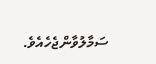ސަމާލުވާންޖެހެއެވެ.